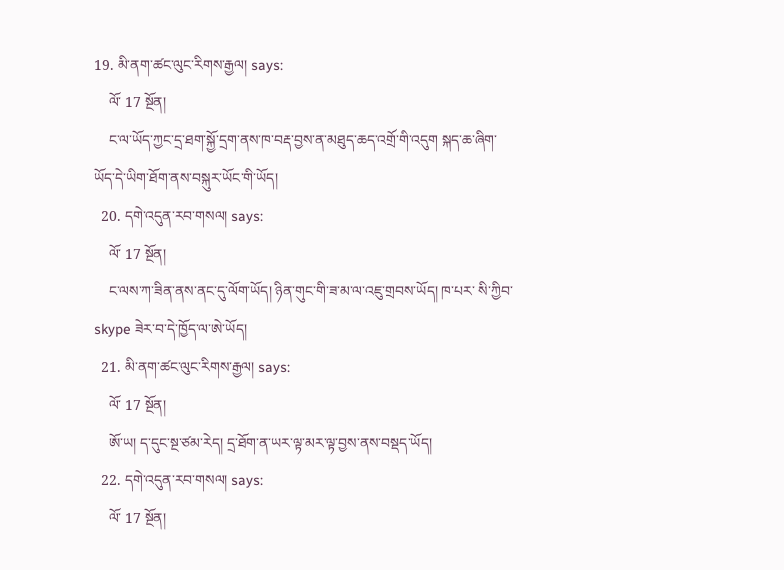19. མི་ནག་ཚང་ལུང་རིགས་རྒྱལ། says:
    ལོ་ 17 སྔོན།
    ང་ལ་ཡོད་ཀྱང་དྲ་ཐག་སྐྱོ་དྲག་ནས་ཁ་བརྡ་བྱས་ན་མཐུད་ཆད་འགྲོ་གི་འདུག སྐད་ཆ་ཞིག་ཡོད་དེ་ཡིག་ཐོག་ནས་བསྐུར་ཡོང་གི་ཡོད།
  20. དགེ་འདུན་རབ་གསལ། says:
    ལོ་ 17 སྔོན།
    ང་ལས་ཀ་ཟིན་ནས་ནང་དུ་ལོག་ཡོད། ཉིན་གུང་གི་ཟ་མ་ལ་འཇུ་གྲབས་ཡོད། ཁ་པར་ སི་ཀྱིབ་skype ཟེར་བ་དེ་ཁྱོད་ལ་ཨེ་ཡོད།
  21. མི་ནག་ཚང་ལུང་རིགས་རྒྱལ། says:
    ལོ་ 17 སྔོན།
    ཨོ་ཡ། ད་དུང་སྔ་ཙམ་རེད། དྲ་ཐོག་ན་ཡར་ལྟ་མར་ལྟ་བྱས་ནས་བསྡད་ཡོད།
  22. དགེ་འདུན་རབ་གསལ། says:
    ལོ་ 17 སྔོན།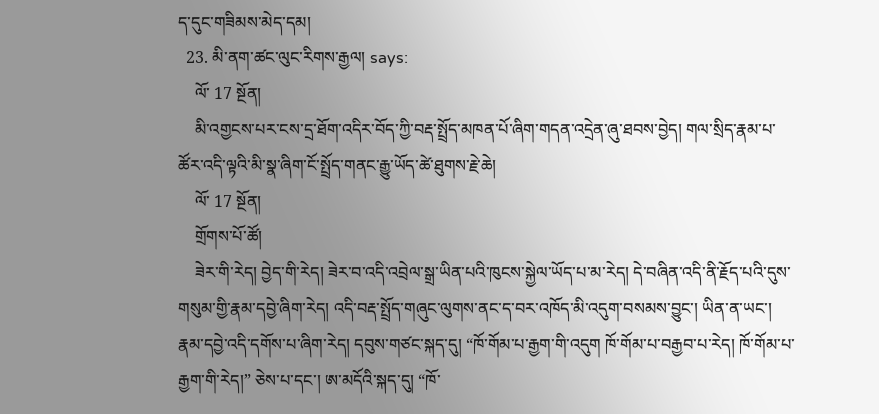ད་དུང་གཟིམས་མེད་དམ།
  23. མི་ནག་ཚང་ལུང་རིགས་རྒྱལ། says:
    ལོ་ 17 སྔོན།
    མི་འགྱངས་པར་ངས་དྲ་ཐོག་འདིར་བོད་ཀྱི་བརྡ་སྤྲོད་མཁན་པོ་ཞིག་གདན་འདྲེན་ཞུ་ཐབས་བྱེད། གལ་སྲིད་རྣམ་པ་ཚོར་འདི་ལྟའི་མི་སྣ་ཞིག་ངོ་སྤྲོད་གནང་རྒྱུ་ཡོད་ཚེ་ཐུགས་རྗེ་ཆེ།
    ལོ་ 17 སྔོན།
    གྲོགས་པོ་ཚོ།
    ཟེར་གི་རེད། བྱེད་གི་རེད། ཟེར་བ་འདི་འབྲེལ་སྒྲ་ཡིན་པའི་ཁུངས་སྐྱེལ་ཡོད་པ་མ་རེད། དེ་བཞིན་འདི་ནི་རྗོད་པའི་དུས་གསུམ་གྱི་རྣམ་དབྱེ་ཞིག་རེད། འདི་བརྡ་སྤྲོད་གཞུང་ལུགས་ནང་ད་བར་འཁོད་མི་འདུག་བསམས་བྱུང་། ཡིན་ན་ཡང་། རྣམ་དབྱེ་འདི་དགོས་པ་ཞིག་རེད། དབུས་གཙང་སྐད་དུ། “ཁོ་གོམ་པ་རྒྱག་གི་འདུག ཁོ་གོམ་པ་བརྒྱབ་པ་རེད། ཁོ་གོམ་པ་རྒྱག་གི་རེད།” ཅེས་པ་དང་། ཨ་མདོའི་སྐད་དུ། “ཁོ་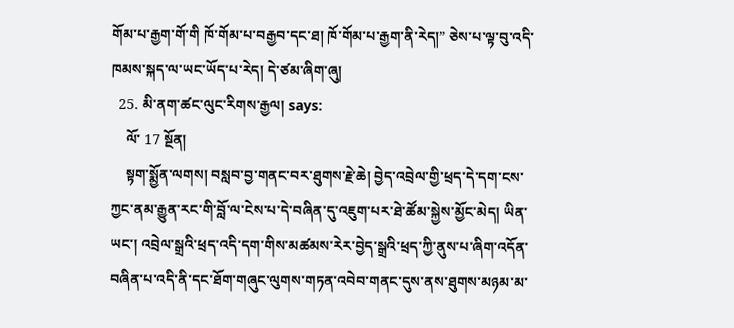གོམ་པ་རྒྱག་གོ་གི ཁོ་གོམ་པ་བརྒྱབ་དང་ཐ། ཁོ་གོམ་པ་རྒྱག་ནི་རེད།” ཅེས་པ་ལྟ་བུ་འདི་ཁམས་སྐད་ལ་ཡང་ཡོད་པ་རེད། དེ་ཙམ་ཞིག་ཞུ།
  25. མི་ནག་ཚང་ལུང་རིགས་རྒྱལ། says:
    ལོ་ 17 སྔོན།
    སྟག་སྨྱོན་ལགས། བསླབ་བྱ་གནང་བར་ཐུགས་རྗེ་ཆེ། བྱེད་འབྲེལ་གྱི་ཕྲད་དེ་དག་ངས་ཀྱང་ནམ་རྒྱུན་རང་གི་བློ་ལ་ངེས་པ་དེ་བཞིན་དུ་འཇུག་པར་ཐེ་ཚོམ་སྐྱེས་མྱོང་མེད། ཡིན་ཡང་། འབྲེལ་སྒྲའི་ཕྲད་འདི་དག་གིས་མཚམས་རེར་བྱེད་སྒྲའི་ཕྲད་ཀྱི་ནུས་པ་ཞིག་འདོན་བཞིན་པ་འདི་ནི་དང་ཐོག་གཞུང་ལུགས་གཏན་འབེབ་གནང་དུས་ནས་ཐུགས་མཉམ་མ་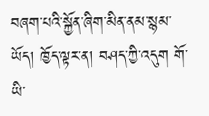བཞག་པའི་སྐྱོན་ཞིག་མིན་ནམ་སྙམ་ཡོད། ཁྱོད་ལྟར་ན། བཤད་ཀྱི་འདུག གོ་ཡི་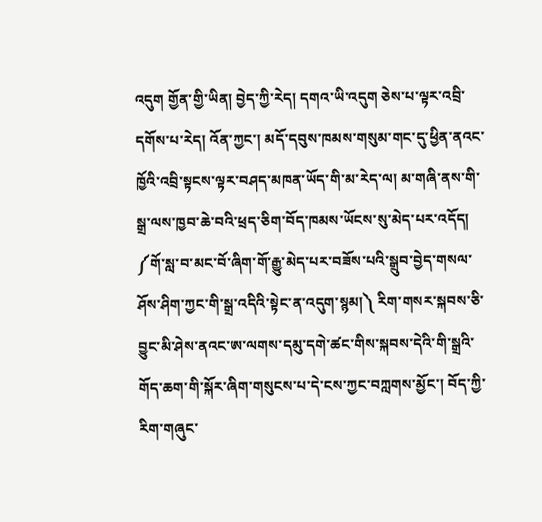འདུག གྱོན་གྱི་ཡིན། བྱེད་ཀྱི་རེད། དགའ་ཡི་འདུག ཅེས་པ་ལྟར་འབྲི་དགོས་པ་རེད། འོན་ཀྱང་། མདོ་དབུས་ཁམས་གསུམ་གང་དུ་ཕྱིན་ནའང་ཁྱོའི་འབྲི་སྟངས་ལྟར་བཤད་མཁན་ཡོད་གི་མ་རེད་ལ། མ་གཞི་ནས་གི་སྒྲ་ལས་ཁྱབ་ཆེ་བའི་ཕྲད་ཅིག་བོད་ཁམས་ཡོངས་སུ་མེད་པར་འདོད། ༼གོ་སླ་བ་མང་བོ་ཞིག་གོ་རྒྱུ་མེད་པར་བཟོས་པའི་སྒྲུབ་བྱེད་གསལ་ཤོས་ཤིག་ཀྱང་གི་སྒྲ་འདིའི་སྟེང་ན་འདུག་སྙམ།༽ རིག་གསར་སྐབས་ཅི་བྱུང་མི་ཤེས་ནའང་ཨ་ལགས་དམུ་དགེ་ཚང་གིས་སྐབས་དེའི་གི་སྒྲའི་གོད་ཆག་གི་སྐོར་ཞིག་གསུངས་པ་དེ་ངས་ཀྱང་བཀླགས་མྱོང་། བོད་ཀྱི་རིག་གཞུང་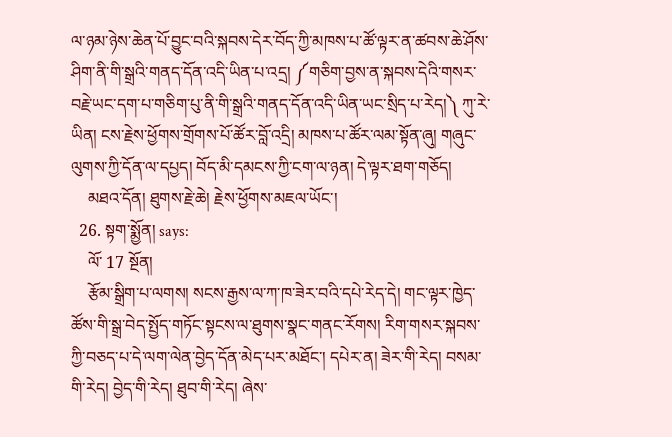ལ་ཉམ་ཉེས་ཆེན་པོ་བྱུང་བའི་སྐབས་དེར་བོད་ཀྱི་མཁས་པ་ཚོ་ལྟར་ན་ཚབས་ཆེ་ཤོས་ཤིག་ནི་གི་སྒྲའི་གནད་དོན་འདི་ཡིན་པ་འདྲ། ༼གཅིག་བྱས་ན་སྐབས་དེའི་གསར་བརྗེ་ཡང་དག་པ་གཅིག་པུ་ནི་གི་སྒྲའི་གནད་དོན་འདི་ཡིན་ཡང་སྲིད་པ་རེད།༽ ཀུ་རེ་ཡིན། ངས་རྗེས་ཕྱོགས་གྲོགས་པོ་ཚོར་བློ་འདྲི། མཁས་པ་ཚོར་ལམ་སྟོན་ཞུ། གཞུང་ལུགས་ཀྱི་དོན་ལ་དཔྱད། བོད་མི་དམངས་ཀྱི་ངག་ལ་ཉན། དེ་ལྟར་ཐག་གཅོད།
    མཐའ་དོན། ཐུགས་རྗེ་ཆེ། རྗེས་ཕྱོགས་མཇལ་ཡོང་།
  26. སྟག་སྨྱོན། says:
    ལོ་ 17 སྔོན།
    རྩོམ་སྒྲིག་པ་ལགས། སངས་རྒྱས་ལ་ཀ་ཁ་ཟེར་བའི་དཔེ་རེད་དེ། གང་ལྟར་ཁྱེད་ཚོས་གི་སྒྲ་བེད་སྤྱོད་གཏོང་སྟངས་ལ་ཐུགས་སྣང་གནང་རོགས། རིག་གསར་སྐབས་ཀྱི་བཅད་པ་དེ་ལག་ལེན་བྱེད་དོན་མེད་པར་མཐོང་། དཔེར་ན། ཟེར་གི་རེད། བསམ་གི་རེད། བྱེད་གི་རེད། ཐུབ་གི་རེད། ཞེས་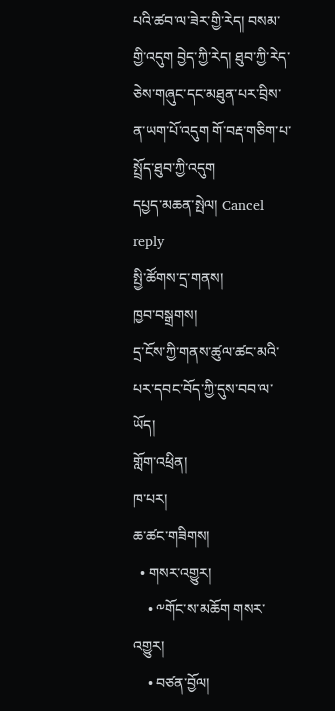པའི་ཚབ་ལ་ཟེར་གྱི་རེད། བསམ་གྱི་འདུག བྱེད་ཀྱི་རེད། ཐུབ་ཀྱི་རེད་ཅེས་གཞུང་དང་མཐུན་པར་བྲིས་ན་ཡག་པོ་འདུག གོ་བརྡ་གཅིག་པ་སྤྲོད་ཐུབ་ཀྱི་འདུག
དཔྱད་མཆན་སྤེལ། Cancel reply
སྤྱི་ཚོགས་དྲ་གནས།
ཁྱབ་བསྒྲགས།
དྲ་ངོས་ཀྱི་གནས་ཚུལ་ཚང་མའི་པར་དབང་བོད་ཀྱི་དུས་བབ་ལ་ཡོད།
གློག་འཕྲིན།
ཁ་པར།
ཆ་ཚང་གཟིགས།
  • གསར་འགྱུར།
    • ༸གོང་ས་མཆོག གསར་འགྱུར།
    • བཙན་བྱོལ།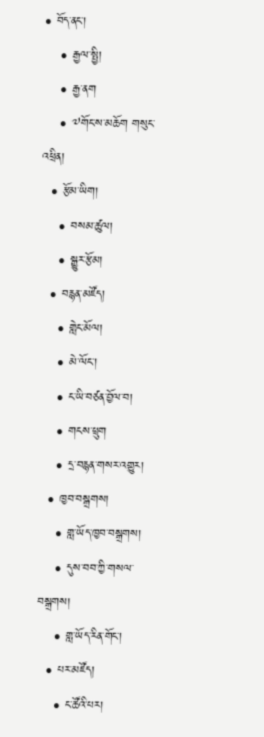• བོད་ནང་།
    • རྒྱལ་སྤྱི།
    • རྒྱ་ནག
    • ༧གོང་ས་མཆོག གསུང་འཕྲིན།
  • རྩོམ་ཡིག།
    • བསམ་ཚུལ།
    • སྒྱུར་རྩོམ།
  • བརྙན་མཛོད།
    • གླེང་མོལ།
    • མེ་ལོང་།
    • ང་ཡི་བཙན་བྱོལ་བ།
    • གངས་ཕྲུག
    • དྲ་བརྙན་གསར་འགྱུར།
  • ཁྱབ་བསྒྲགས།
    • གླ་ཡོད་ཁྱབ་བསྒྲགས།
    • དུས་བབ་ཀྱི་གསལ་བསྒྲགས།
    • གླ་ཡོད་རིན་གོང་།
  • པར་མཛོད།
    • ང་ཚོའི་པར།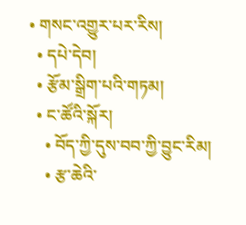• གསང་འགྱུར་པར་རིས།
  • དཔེ་དེབ།
  • རྩོམ་སྒྲིག་པའི་གཏམ།
  • ང་ཚོའི་སྐོར།
    • བོད་ཀྱི་དུས་བབ་ཀྱི་བྱུང་རིམ།
    • རྩ་ཆེའི་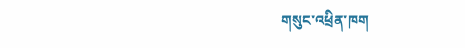གསུང་འཕྲིན་ཁག